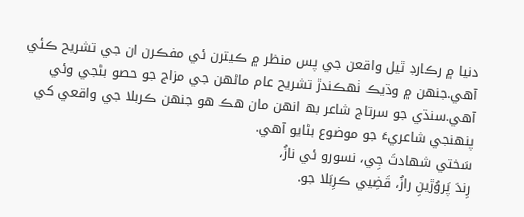دنيا ۾ رڪارڊ ٿيل واقعن جي پس منظر ۾ ڪيترن ئي مفڪرن ان جي تشريح ڪئي آھي.جنھن ۾ وڌيڪ ٺھڪندڙ تشريح عام ماڻھن جي مزاج جو حصو بڻجي وئي آھي.سنڌي جو سرتاج شاعر بھ انھن مان ھڪ ھو جنھن ڪربلا جي واقعي کي پنھنجي شاعريءَ جو موضوع بڻايو آھي.
سَختي شهادتَ جِي، نسورو ئي نازُ،
رِندَ پَروُڙينِ رازُ، قَضِيي ڪرِبَلا جو.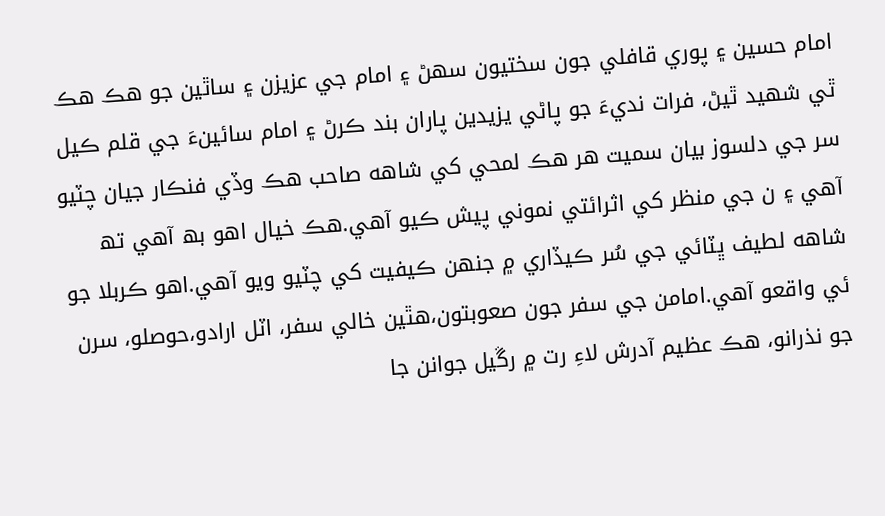امام حسين ۽ پوري قافلي جون سختيون سهڻ ۽ امام جي عزيزن ۽ ساٿين جو هڪ هڪ ٿي شهيد ٿيڻ، فرات نديءَ جو پاڻي يزيدين پاران بند ڪرڻ ۽ امام سائينءَ جي قلم ڪيل سر جي دلسوز بيان سميت هر هڪ لمحي کي شاهه صاحب هڪ وڏي فنڪار جيان چٽيو آھي ۽ ن جي منظر کي اثرائتي نموني پيش ڪيو آهي.ھڪ خيال اھو بھ آھي تھ شاهه لطيف ڀٽائي جي سُر ڪيڏاري ۾ جنھن ڪيفيت کي چٽيو ويو آھي.اھو ڪربلا جو ئي واقعو آھي.امامن جي سفر جون صعوبتون،ھٿين خالي سفر، اٽل ارادو،حوصلو، سرن جو نذرانو، هڪ عظيم آدرش لاءِ رت ۾ رڱيل جوانن جا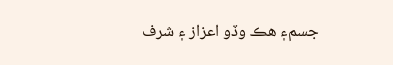جسم۽ هڪ وڏو اعزاز ۽ شرف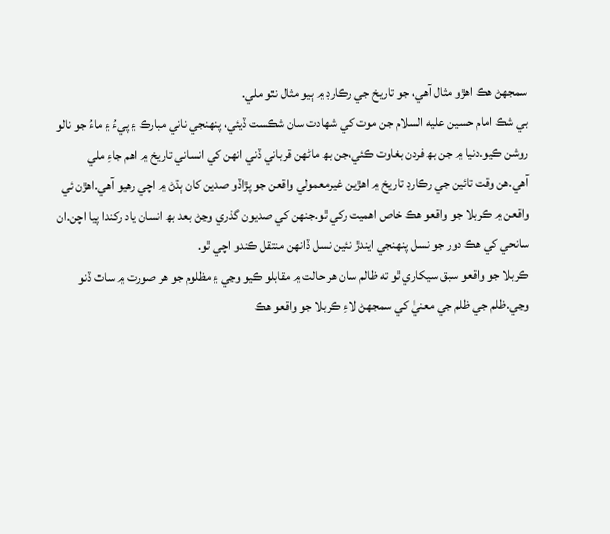سمجهڻ هڪ اهڙو مثال آهي، جو تاريخ جي رڪارڊ ۾ ٻيو مثال نٿو ملي.
بي شڪ امام حسين عليه السلام جن موت کي شهادت سان شڪست ڏيئي، پنهنجي ناني مبارڪ ۽ پيءُ ۽ ماءُ جو نالو روشن ڪيو.دنيا ۾ جن بھ فردن بغاوت ڪئي،جن بھ ماڻھن قرباني ڏني انھن کي انساني تاريخ ۾ اھم جاءِ ملي آھي.ھن وقت تائين جي رڪارڊ تاريخ ۾ اھڙين غيرمعمولي واقعن جو پڙاڏو صدين کان ٻڌڻ ۾ اچي رھيو آھي.اھڙن ئي واقعن ۾ ڪربلا جو واقعو ھڪ خاص اھميت رکي ٿو.جنهن کي صديون گذري وڃڻ بعد بھ انسان ياد رکندا پيا اچن.ان سانحي کي ھڪ دور جو نسل پنھنجي ايندڙ نئين نسل ڏانهن منتقل ڪندو اچي ٿو.
ڪربلا جو واقعو سبق سيکاري ٿو ته ظالم سان هر حالت ۾ مقابلو ڪيو وڃي ۽ مظلوم جو هر صورت ۾ ساٿ ڏنو وڃي.ظلم جي ظلم جي معنيٰ کي سمجهڻ لاءِ ڪربلا جو واقعو ھڪ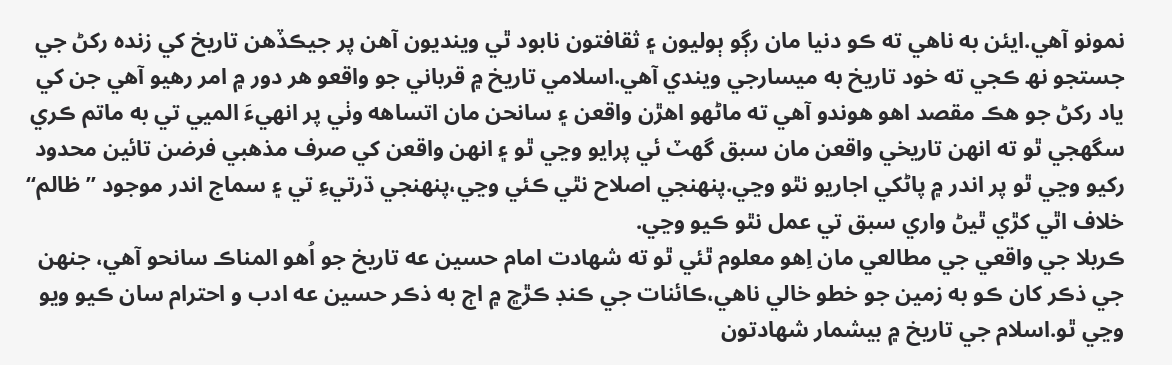نمونو آھي.ايئن به ناهي ته ڪو دنيا مان رڳو ٻوليون ۽ ثقافتون نابود ٿي وينديون آهن پر جيڪڏهن تاريخ کي زنده رکڻ جي جستجو نھ ڪجي ته خود تاريخ به ميسارجي ويندي آهي.اسلامي تاريخ ۾ قرباني جو واقعو هر دور ۾ امر رهيو آهي جن کي ياد رکڻ جو ھڪ مقصد اهو هوندو آهي ته ماڻهو اهڙن واقعن ۽ سانحن مان اتساهه وٺي پر انهيءَ الميي تي به ماتم ڪري سگهجي ٿو ته انهن تاريخي واقعن مان سبق گهٽ ئي پرايو وڃي ٿو ۽ انهن واقعن کي صرف مذهبي فرضن تائين محدود رکيو وڃي ٿو پر اندر ۾ پاڻکي اجاريو نٿو وڃي.پنهنجي اصلاح نٿي ڪئي وڃي،پنهنجي ڌرتيءِ تي ۽ سماج اندر موجود ”ظالم“ خلاف اٿي کڙي ٿيڻ واري سبق تي عمل نٿو ڪيو وڃي.
ڪربلا جي واقعي جي مطالعي مان اِهو معلوم ٿئي ٿو ته شهادت امام حسين عه تاريخ جو اُهو المناڪ سانحو آهي، جنهن جي ذڪر کان ڪو به زمين جو خطو خالي ناهي،ڪائنات جي ڪنڊ ڪڙڇ ۾ اڄ به ذڪر حسين عه ادب و احترام سان ڪيو ويو وڃي ٿو.اسلام جي تاريخ ۾ بيشمار شهادتون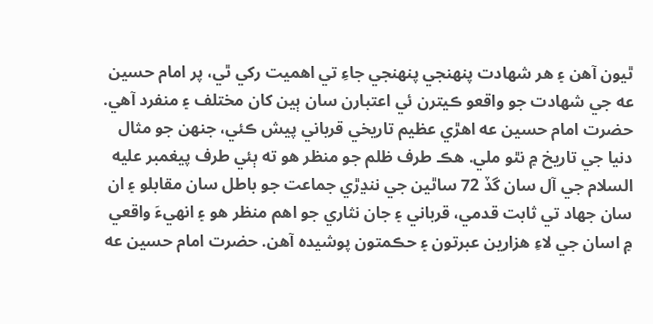ٿيون آهن ۽ هر شهادت پنهنجي پنهنجي جاءِ تي اهميت رکي ٿي، پر امام حسين عه جي شھادت جو واقعو ڪيترن ئي اعتبارن سان ٻين کان مختلف ۽ منفرد آهي.
حضرت امام حسين عه اهڙي عظيم تاريخي قرباني پيش ڪئي، جنهن جو مثال دنيا جي تاريخ ۾ نٿو ملي. هڪ طرف ظلم جو منظر هو ته ٻئي طرف پيغمبر عليه السلام جي آل سان گڏ 72 ساٿين جي ننڍڙي جماعت جو باطل سان مقابلو ۽ ان سان جهاد تي ثابت قدمي، قرباني ۽ جان نثاري جو اهم منظر هو ۽ انهيءَ واقعي ۾ اسان جي لاءِ هزارين عبرتون ۽ حڪمتون پوشيده آهن. حضرت امام حسين عه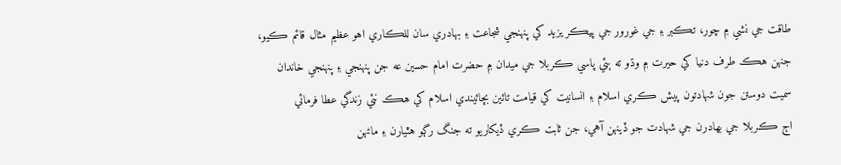طاقت جي نشي ۾ چور، تڪبر ۽ جي غورور جي پيڪر يزيد کي پنهنجي شجاعت ۽ بهادري سان للڪاري اهو عظيم مثال قائم ڪيو، جنهن هڪ طرف دنيا کي حيرت ۾ وڌو ته ٻئي پاسي ڪربلا جي ميدان ۾ حضرت امام حسين عه جن پنهنجي ۽ پنهنجي خاندان سميت دوستن جون شهادتون پيش ڪري اسلام ۽ انسانيت کي قيامت تائين بچائيندي اسلام کي هڪ نئي زندگي عطا فرمائي
اڄ ڪربلا جي بھادرن جي شهادت جو ڏينهن آهي، جن ثابت ڪري ڏيکاريو ته جنگ رڳو هٿيارن ۽ ماڻهن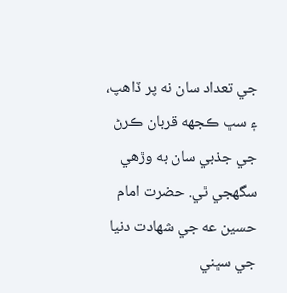جي تعداد سان نه پر ڏاهپ، ۽ سڀ ڪجهه قربان ڪرڻ جي جذبي سان به وڙهي سگھجي ٿي. حضرت امام حسين عه جي شهادت دنيا جي سڀني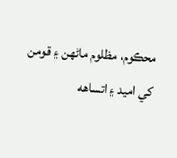محڪوم، مظلوم ماڻهن ۽ قومن کي اميد ۽ اتساهه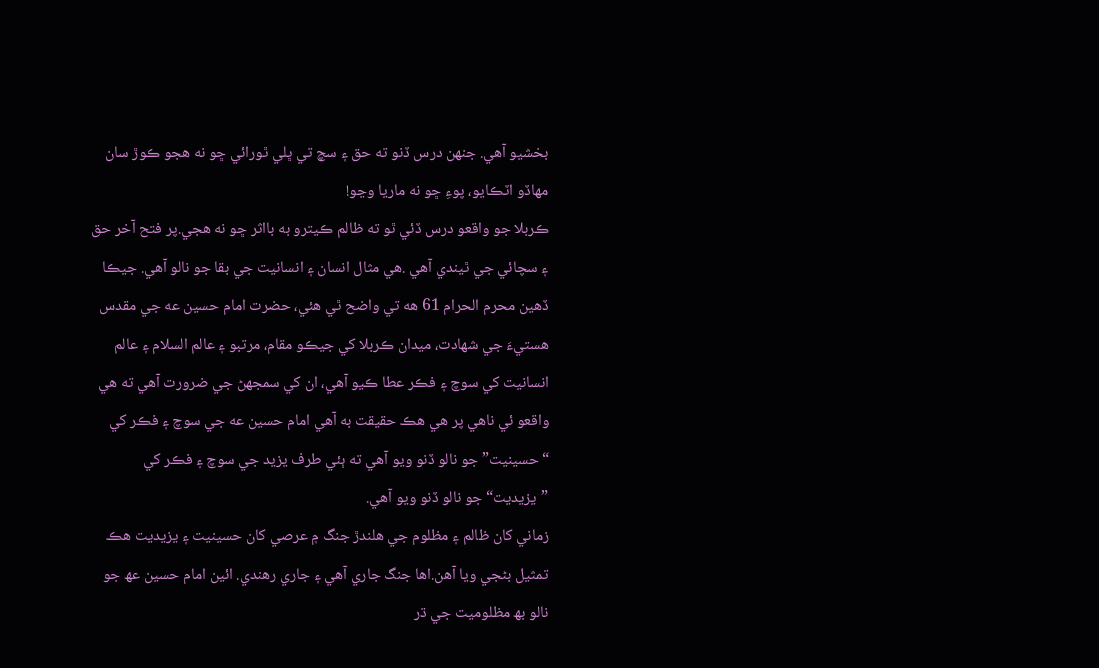بخشيو آهي. جنهن درس ڏنو ته حق ۽ سچ تي ڀلي ٿورائي ڇو نه هجو ڪوڙ سان مهاڏو اٽڪايو، پوءِ ڇو نه ماريا وڃو!
ڪربلا جو واقعو درس ڏئي ٿو ته ظالم ڪيترو به بااثر ڇو نه هجي.پر فتح آخر حق ۽ سچائي جي ٿيندي آهي .هي مثال انسان ۽ انسانيت جي بقا جو نالو آهي. جيڪا ڏهين محرم الحرام 61 هه تي واضح ٿي هئي، حضرت امام حسين عه جي مقدس هستيءَ جي شهادت، ميدان ڪربلا کي جيڪو مقام، مرتبو ۽ عالم السلام ۽ عالم انسانيت کي سوچ ۽ فڪر عطا ڪيو آهي، ان کي سمجهڻ جي ضرورت آهي ته هي واقعو ئي ناهي پر هي هڪ حقيقت به آهي امام حسين عه جي سوچ ۽ فڪر کي “حسينيت” جو نالو ڏنو ويو آهي ته ٻئي طرف يزيد جي سوچ ۽ فڪر کي ”يزيديت“ جو نالو ڏنو ويو آهي.
زماني کان ظالم ۽ مظلوم جي ھلندڙ جنگ ۾ عرصي کان حسينيت ۽ يزيديت ھڪ تمثيل بڻجي ويا آھن.اھا جنگ جاري آھي ۽ جاري رھندي. ائين امام حسين عھ جو نالو بھ مظلوميت جي ڌر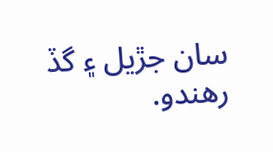سان جڙيل ۽ گڏ رھندو.